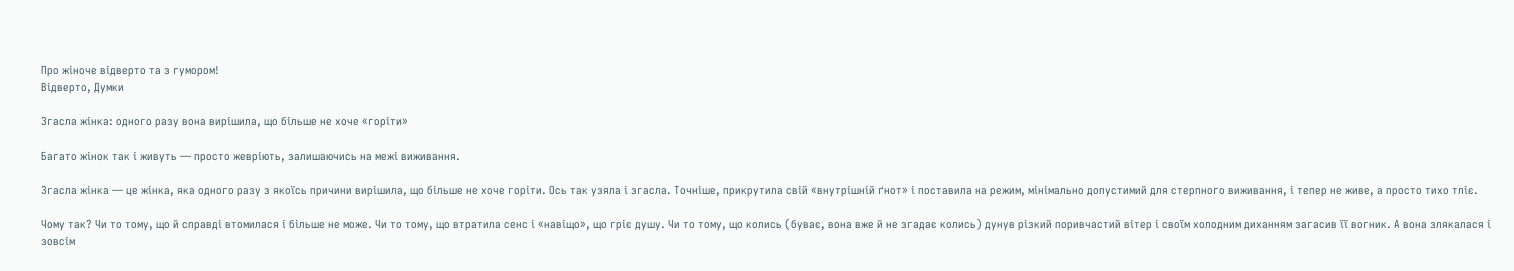Про жіноче відверто та з гумором!
Відвертo, Думки

Згасла жінка: одного разу вона вирішила, що більше не хоче «горіти»

Багато жінок так і живуть — просто жевріють, залишаючись на межі виживання.

Згасла жінка — це жінка, яка одного разу з якоїсь причини вирішила, що більше не хоче горіти. Ось так узяла і згасла. Точніше, прикрутила свій «внутрішній ґнот» і поставила на режим, мінімально допустимий для стерпного виживання, і тепер не живе, а просто тихо тліє.

Чому так? Чи то тому, що й справді втомилася і більше не може. Чи то тому, що втратила сенс і «навіщо», що гріє душу. Чи то тому, що колись (буває, вона вже й не згадає колись) дунув різкий поривчастий вітер і своїм холодним диханням загасив її вогник. А вона злякалася і зовсім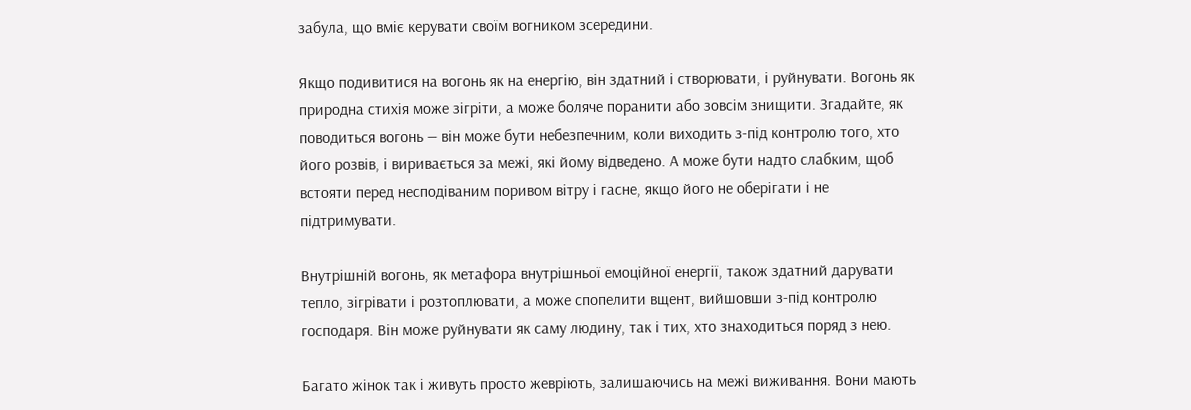забула, що вміє керувати своїм вогником зсередини.

Якщо подивитися на вогонь як на енергію, він здатний і створювати, і руйнувати. Вогонь як природна стихія може зігріти, а може боляче поранити або зовсім знищити. Згадайте, як поводиться вогонь — він може бути небезпечним, коли виходить з-під контролю того, хто його розвів, і виривається за межі, які йому відведено. А може бути надто слабким, щоб встояти перед несподіваним поривом вітру і гасне, якщо його не оберігати і не підтримувати.

Внутрішній вогонь, як метафора внутрішньої емоційної енергії, також здатний дарувати тепло, зігрівати і розтоплювати, а може спопелити вщент, вийшовши з-під контролю господаря. Він може руйнувати як саму людину, так і тих, хто знаходиться поряд з нею.

Багато жінок так і живуть просто жевріють, залишаючись на межі виживання. Вони мають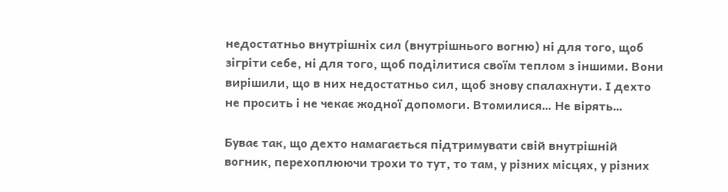недостатньо внутрішніх сил (внутрішнього вогню) ні для того, щоб зігріти себе, ні для того, щоб поділитися своїм теплом з іншими. Вони вирішили, що в них недостатньо сил, щоб знову спалахнути. І дехто не просить і не чекає жодної допомоги. Втомилися… Не вірять…

Буває так, що дехто намагається підтримувати свій внутрішній вогник, перехоплюючи трохи то тут, то там, у різних місцях, у різних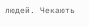людей. Чекають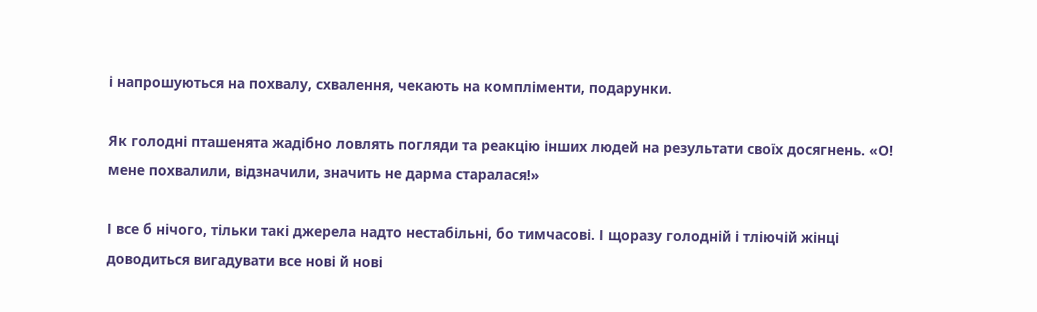і напрошуються на похвалу, схвалення, чекають на компліменти, подарунки.

Як голодні пташенята жадібно ловлять погляди та реакцію інших людей на результати своїх досягнень. «О! мене похвалили, відзначили, значить не дарма старалася!»

І все б нічого, тільки такі джерела надто нестабільні, бо тимчасові. І щоразу голодній і тліючій жінці доводиться вигадувати все нові й нові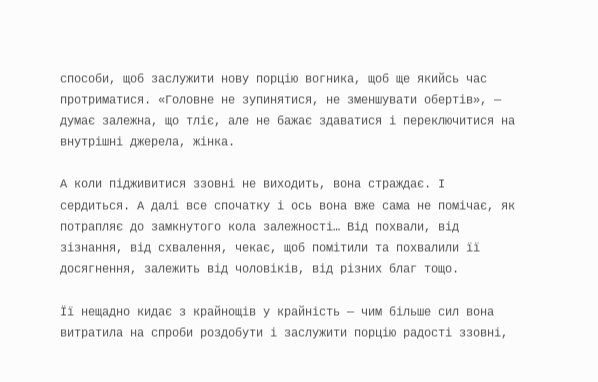способи, щоб заслужити нову порцію вогника, щоб ще якийсь час протриматися. «Головне не зупинятися, не зменшувати обертів», — думає залежна, що тліє, але не бажає здаватися і переключитися на внутрішні джерела, жінка.

А коли підживитися ззовні не виходить, вона страждає. І сердиться. А далі все спочатку і ось вона вже сама не помічає, як потрапляє до замкнутого кола залежності… Від похвали, від зізнання, від схвалення, чекає, щоб помітили та похвалили її досягнення, залежить від чоловіків, від різних благ тощо.

Її нещадно кидає з крайнощів у крайність — чим більше сил вона витратила на спроби роздобути і заслужити порцію радості ззовні,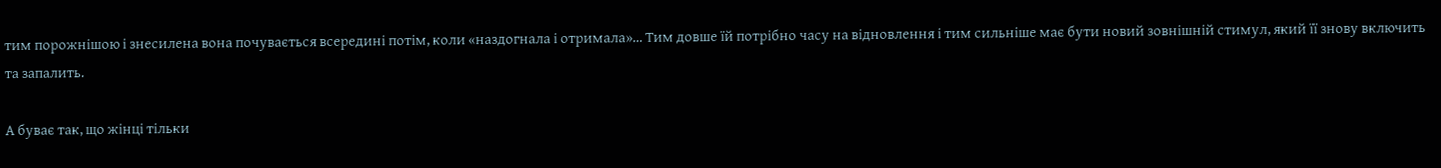тим порожнішою і знесилена вона почувається всередині потім, коли «наздогнала і отримала»… Тим довше їй потрібно часу на відновлення і тим сильніше має бути новий зовнішній стимул, який її знову включить та запалить.

А буває так, що жінці тільки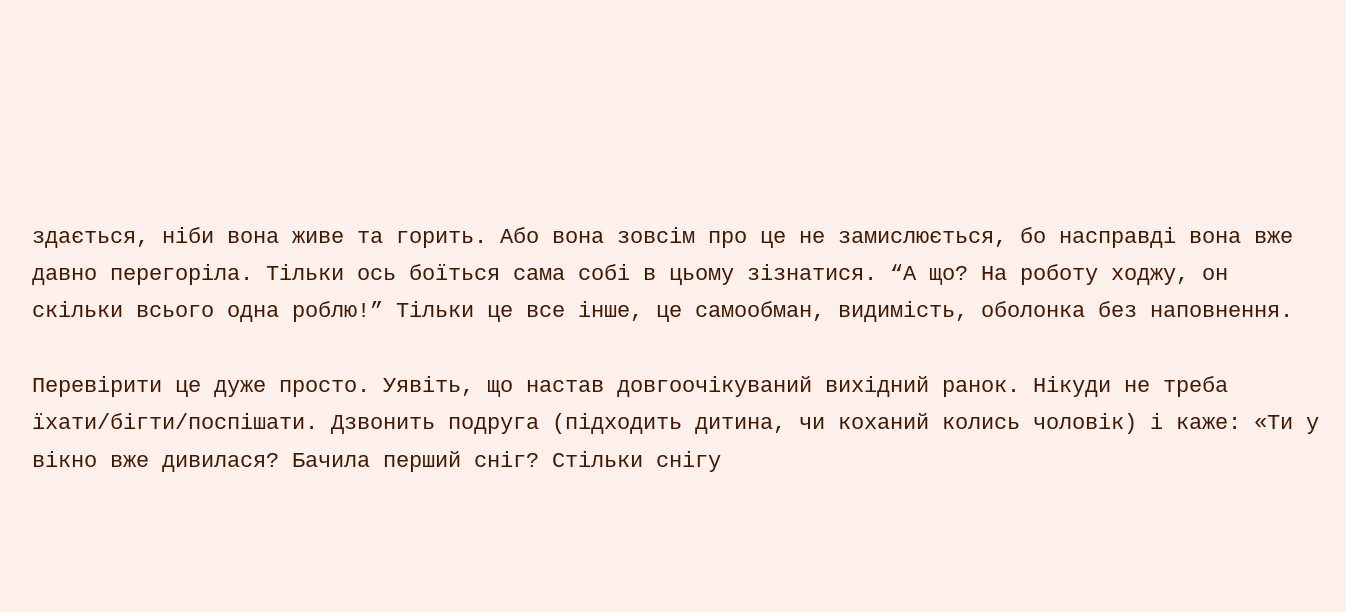здається, ніби вона живе та горить. Або вона зовсім про це не замислюється, бо насправді вона вже давно перегоріла. Тільки ось боїться сама собі в цьому зізнатися. “А що? На роботу ходжу, он скільки всього одна роблю!” Тільки це все інше, це самообман, видимість, оболонка без наповнення.

Перевірити це дуже просто. Уявіть, що настав довгоочікуваний вихідний ранок. Нікуди не треба їхати/бігти/поспішати. Дзвонить подруга (підходить дитина, чи коханий колись чоловік) і каже: «Ти у вікно вже дивилася? Бачила перший сніг? Стільки снігу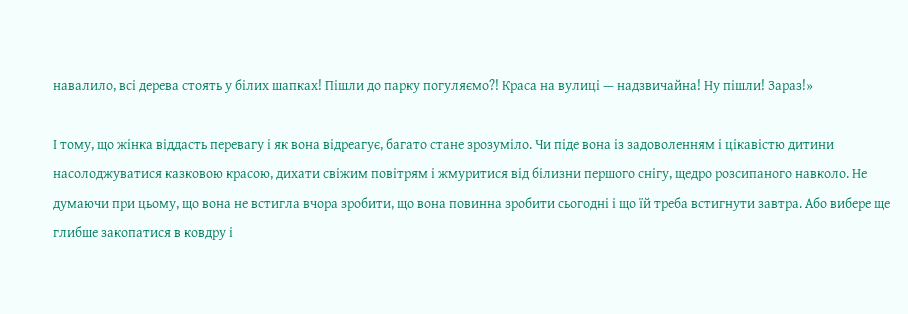навалило, всі дерева стоять у білих шапках! Пішли до парку погуляємо?! Краса на вулиці — надзвичайна! Ну пішли! Зараз!»

І тому, що жінка віддасть перевагу і як вона відреагує, багато стане зрозуміло. Чи піде вона із задоволенням і цікавістю дитини насолоджуватися казковою красою, дихати свіжим повітрям і жмуритися від білизни першого снігу, щедро розсипаного навколо. Не думаючи при цьому, що вона не встигла вчора зробити, що вона повинна зробити сьогодні і що їй треба встигнути завтра. Або вибере ще глибше закопатися в ковдру і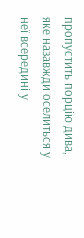пропустить порцію дива, яке назавжди оселиться у неї всередині у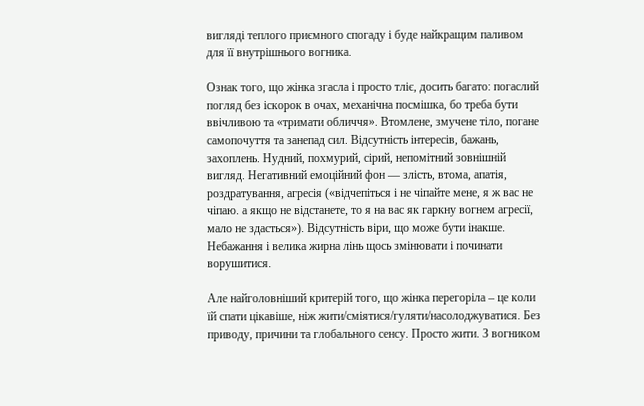вигляді теплого приємного спогаду і буде найкращим паливом для її внутрішнього вогника.

Ознак того, що жінка згасла і просто тліє, досить багато: погаслий погляд без іскорок в очах, механічна посмішка, бо треба бути ввічливою та «тримати обличчя». Втомлене, змучене тіло, погане самопочуття та занепад сил. Відсутність інтересів, бажань, захоплень. Нудний, похмурий, сірий, непомітний зовнішній вигляд. Негативний емоційний фон — злість, втома, апатія, роздратування, агресія («відчепіться і не чіпайте мене, я ж вас не чіпаю. а якщо не відстанете, то я на вас як гаркну вогнем агресії, мало не здасться»). Відсутність віри, що може бути інакше. Небажання і велика жирна лінь щось змінювати і починати ворушитися.

Але найголовніший критерій того, що жінка перегоріла – це коли їй спати цікавіше, ніж жити/сміятися/гуляти/насолоджуватися. Без приводу, причини та глобального сенсу. Просто жити. З вогником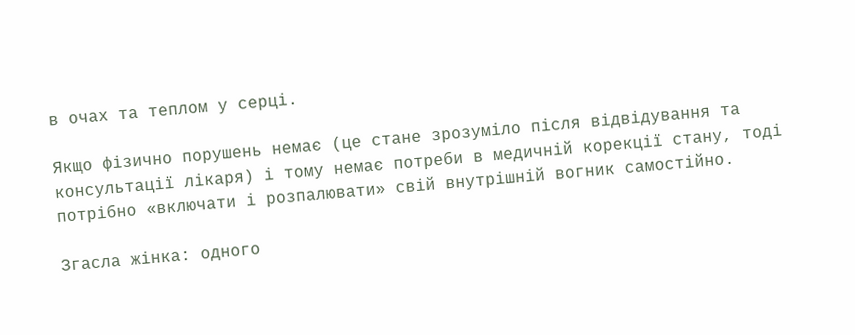в очах та теплом у серці.

Якщо фізично порушень немає (це стане зрозуміло після відвідування та консультації лікаря) і тому немає потреби в медичній корекції стану, тоді потрібно «включати і розпалювати» свій внутрішній вогник самостійно.

Згасла жінка: одного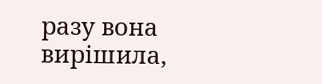разу вона вирішила,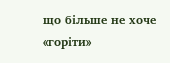що більше не хоче «горіти»